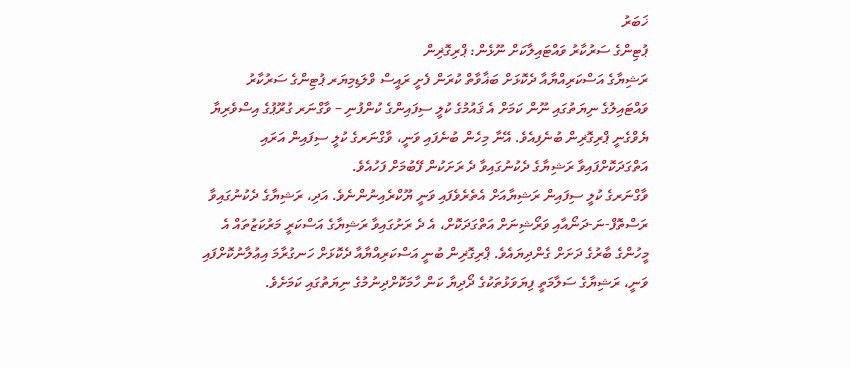ޚަބަރު
ޕުޓިންގެ ސަރުކާރު ވައްޓައިލާކަށް ނޫޅެން: ޕްރިގޮޜިން
ރަޝިޔާގެ އަސްކަރިއްޔާއާ ދެކޮޅަށް ބަޣާވާތް ކުރަން ފެށީ ރައީސް ވްލަޑިމިޔަރ ޕުޓިންގެ ސަރުކާރު ވައްޓައިލުގެ ނިޔަތުގައި ނޫން ކަމަށް އެ ޤައުމުގެ ކުލީ ސިފައިންގެ ކުންފުނި – ވާގްނަރ ގުރޫޕުގެ އިސްވެރިޔާ ޔެވްގެނީ ޕްރިގޮޜިން ބުނެފިއެވެ. އޭނާ މިހެން ބުނެފައި ވަނީ، ވާގްނަރގެ ކުލީ ސިފައިން އަރައި އަތްގަދަކޮށްފައިވާ ރަޝިޔާގެ ދެކުނުގައިވާ ދެ ރަށަކުން ފޭބުމަށް ފަހުއެވެ.
ވާގްނަރގެ ކުލީ ސިފައިން ރަޝިޔާއަށް އެތެރެވެފައި ވަނީ ޔޫކްރެއިނުންނެވެ. އަދި، ރަޝިޔާގެ ދެކުނުގައިވާ ރަސްތޮފް-ނަ-ދަނޯއާއި ވަރޯޝިނަށް އަތްގަދަކޮށް، އެ ދެ ރަށުގައިވާ ރަޝިޔާގެ އަސްކަރީ މަރުކަޒުތައް އެ މީހުންގެ ބާރުގެ ދަށަށް ގެންދިޔައެވެ. ޕްރިގޮޜިން ބުނީ އަސްކަރިއްޔާއާ ދެކޮޅަށް ހަނގުރާމަ އިޢުލާނުކޮށްފައި ވަނީ، ރަޝިޔާގެ ސަލާމަތީ ފިޔަވަޅުތަކުގެ ދޯދިޔާ ކަން ހާމަކޮށްދިނުމުގެ ނިޔަތުގައި ކަމަށެވެ.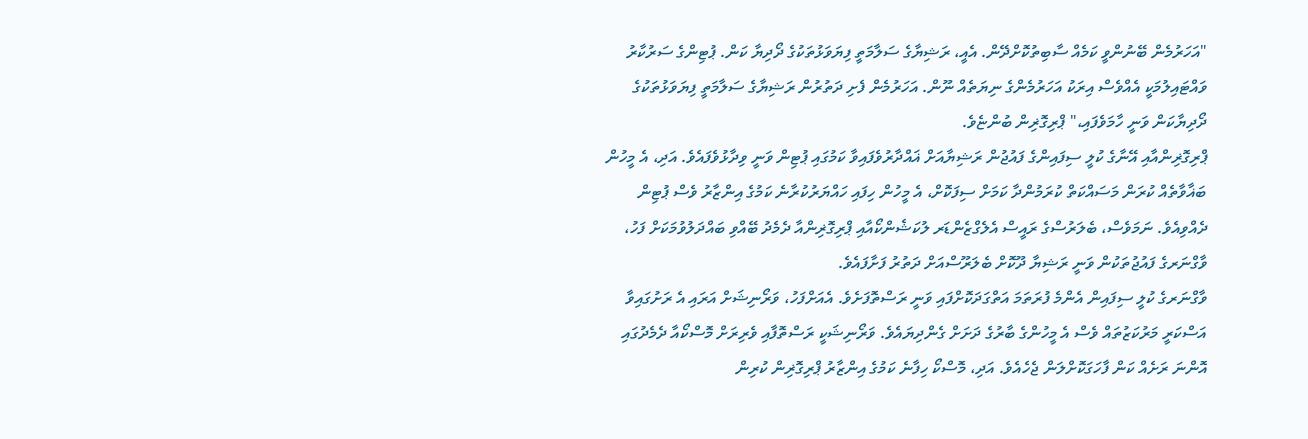"އަހަރުމެން ބޭނުންވީ ކަމެއް ސާބިތުކޮށްދޭން. އެއީ، ރަޝިޔާގެ ސަލާމަތީ ފިޔަވަޅުތަކުގެ ދޯދިޔާ ކަން. ޕުޓިންގެ ސަރުކާރު ވައްޓައިލުމަކީ އެއްވެސް އިރަކު އަހަރުމެންގެ ނިޔަތެއް ނޫން. އަހަރުމެން ފެށި ދަތުރުން ރަޝިޔާގެ ސަލާމަތީ ފިޔަވަޅުތަކުގެ ދޯދިޔާކަން ވަނީ ހާމަވެފައި،" ޕްރިގޮޜިން ބުންޏެވެ.
ޕްރިގޮޜިންއާއި އޭނާގެ ކުލީ ސިފައިންގެ ފައުޖުން ރަޝިޔާއަށް ޣައްދާރުވެފައިވާ ކަމުގައި ޕުޓިން ވަނީ ވިދާޅުވެފައެވެ. އަދި، އެ މީހުން ބަޣާވާތެއް ކުރަން މަސައްކަތް ކުރަމުންދާ ކަމަށް ސިފަކޮށް، އެ މީހުން ހިފައި ހައްޔަރުކުރާނެ ކަމުގެ އިންޒާރު ވެސް ޕުޓިން ދެއްވިއެވެ. ނަމަވެސް، ބެލަރުސްގެ ރައީސް އެލެގްޒެންޑަރ ލުކަޝެންކޯއާއި ޕްރިގޮޜިންއާ ދެމެދު ބޭއްވި ބައްދަލުވުމަކަށް ފަހު، ވާގްނަރގެ ފައުޖުތަކުން ވަނީ ރަޝިޔާ ދޫކޮށް ބެލަރޫސްއަށް ދަތުރު ފަށާފައެވެ.
ވާގްނަރގެ ކުލީ ސިފައިން އެންމެ ފުރަތަމަ އަތްގަދަކޮށްފައި ވަނީ ރަސްތޮފަށެވެ. އެއަށްފަހު، ވަރޯނިޝަށް އަރައި އެ ރަށުގައިވާ އަސްކަރީ މަރުކަޒުތައް ވެސް އެ މީހުންގެ ބާރުގެ ދަށަށް ގެންދިޔައެވެ. ވަރޯނިޝަކީ ރަސްތޮފާއި ވެރިރަށް މޮސްކޯއާ ދެމެދުގައި އޮންނަ ރަށެއް ކަން ފާހަގަކޮށްލަން ޖެހެއެވެ. އަދި، މޮސްކޯ ހިފާނެ ކަމުގެ އިންޒާރު ޕްރިގޮޜިން ކުރިން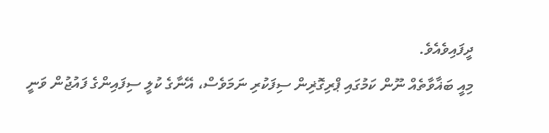ދީފައިވެއެވެ.
މިއީ ބަޣާވާތެއް ނޫން ކަމުގައި ޕްރިގޮޜިން ސިފަކުރި ނަމަވެސް، އޭނާގެ ކުލީ ސިފައިންގެ ފައުޖުން ވަނީ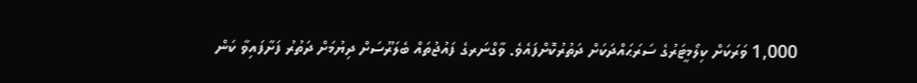1,000 ވަރަކަށް ކިލޯމީޓަރުގެ ސަރަޙައްދަކަށް ދަތުރުކޮށްފައެވެ. ވާގްނަރގެ ފައުޖުތައް ބެލަރޫސަށް ދިޔުމަށް ދަތުރު ފަށާފައިވާ ކަން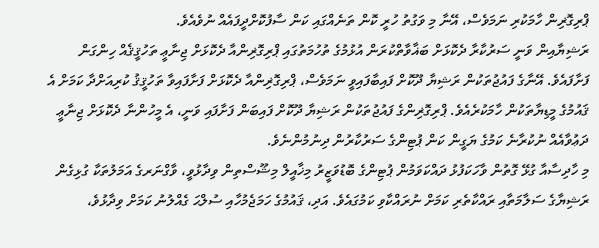ޕްރިގޮޜިން ހާމަކުރި ނަމަވެސް، އޭނާ މި ވަގުތު ހުރީ ކޮން ތަނެއްގައި ކަން ސާފުކޮށްދީފައެއް ނުވެއެވެ.
ރަޝިޔާއިން ވަނީ ސަރުކާރާ ދެކޮޅަށް ބަޣާވާތްކުރަން އުޅުމުގެ ތުހުމަތުގައި ޕްރިގޮޜިންއާ ދެކޮޅަށް ޖިނާޢީ ތަހުޤީޤެއް ހިންގަން ފަށާފައެވެ. އޭނާގެ ފައުޖުތަކުން ރަޝިޔާ ދޫކޮށް ފައިބާފައިވީ ނަމަވެސް، ޕްރިގޮޜިންއާ ދެކޮޅަށް ފަށާފައިވާ ތަހުޤީޤު ކުރިއަށްދާ ކަމަށް އެ ޤައުމުގެ މީޑިޔާތަކުން ހާމަކުރެއެވެ. ޕްރިގޮޜިންގެ ފައުޖުތަކުން ރަޝިޔާ ދޫކޮށް ފައިބަން ފަށާފައި ވަނީ، އެ މީހުންނާ ދެކޮޅަށް ޖިނާޢީ ދަޢުވާއެއް ނުކުރާނެ ކަމުގެ ޔަގީން ކަން ޕުޓިންގެ ސަރުކާރުން ދިނުމުންނެވެ.
މި ހާދިސާއާ ގުޅޭ ގޮތުން ވާހަކަފުޅު ދައްކަވަމުން ޕުޓިންގެ ބޮޑުވަޒީރު މިޚާއީލް މިޝޫސްތިން ވިދާޅުވީ، ވާގްނަރގެ އަމަލުތަކާ ގުޅިގެން ރަޝިޔާގެ ސަލާމަތާއި ރައްކާތެރި ކަމަށް ނުރައްކާވި ކަމުގައެވެ. އަދި، ޤައުމުގެ ހަމަޖެމުހާއި ސުލްޙަ ގެއްލުނު ކަމަށް ވިދާޅުވެ،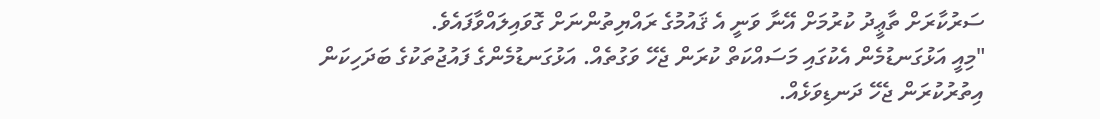ސަރުކާރަށް ތާޢީދު ކުރުމަށް އޭނާ ވަނީ އެ ޤައުމުގެ ރައްޔިތުންނަށް ގޮވައިލައްވާފައެވެ.
"މިއީ އަޅުގަނޑުމެން އެކުގައި މަސައްކަތް ކުރަން ޖެހޭ ވަގުތެއް. އަޅުގަނޑުމެންގެ ފައުޖުތަކުގެ ބަދަހިކަން އިތުރުކުރަން ޖެހޭ ދަނޑިވަޅެއް.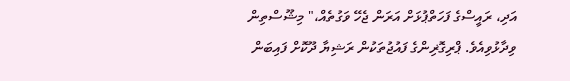އަދި، ރައީސްގެ ފަހަތްޕުޅަށް އަރަން ޖެހޭ ވަގުތެއް،" މިޝޫސްތިން ވިދާޅުވިއެވެ. ޕްރިގޮޜިންގެ ފައުޖުތަކުން ރަޝިޔާ ދޫކޮށް ފައިބަން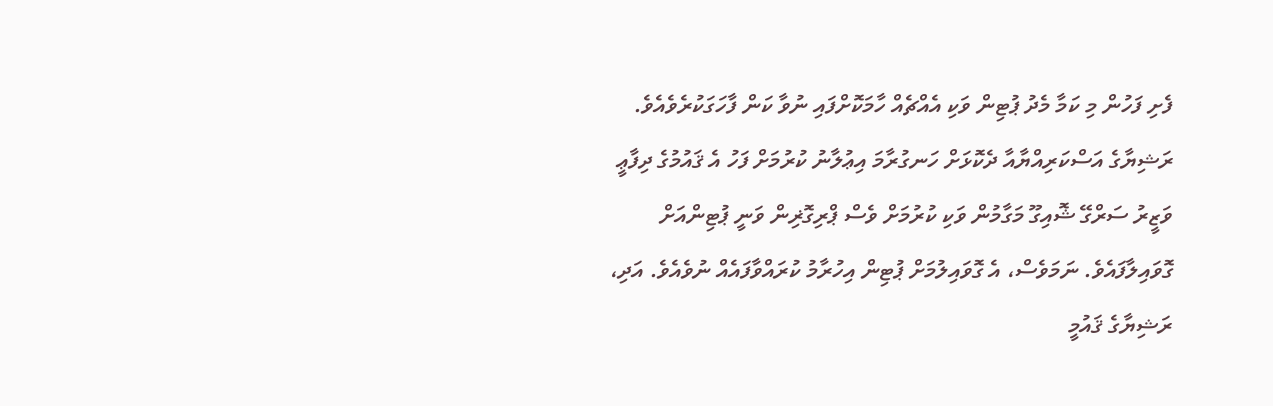ފެށި ފަހުން މި ކަމާ މެދު ޕުޓިން ވަކި އެއްޗެއް ހާމަކޮށްފައި ނުވާ ކަން ފާހަގަކުރެވެއެވެ.
ރަޝިޔާގެ އަސްކަރިއްޔާއާ ދެކޮޅަށް ހަނގުރާމަ އިޢުލާނު ކުރުމަށް ފަހު އެ ޤައުމުގެ ދިފާޢީ ވަޒީރު ސަރްގޭ ޝޮއިގޫ މަގާމުން ވަކި ކުރުމަށް ވެސް ޕްރިގޮޜިން ވަނީ ޕުޓިންއަށް ގޮވައިލާފައެވެ. ނަމަވެސް، އެ ގޮވައިލުމަށް ޕުޓިން އިހުރާމު ކުރައްވާފައެއް ނުވެއެވެ. އަދި، ރަޝިޔާގެ ޤައުމީ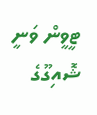ޓީވީން ވަނީ ޝޮއިގޫގެ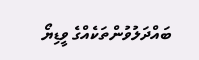ބައްދަލުވުންތަކެއްގެ ވީޑިޔޯ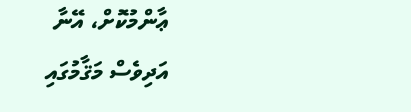ޢާންމުކޮށް، އޭނާ އަދިވެސް މަޤާމުގައި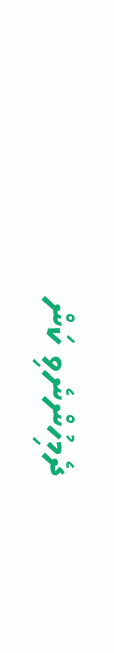ދެމިހުންނެވި ކަން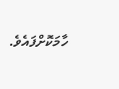ހާމަކޮށްފައެވެ.